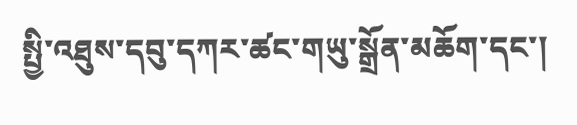སྤྱི་འཐུས་དབུ་དཀར་ཚང་གཡུ་སྒྲོན་མཆོག་དང་།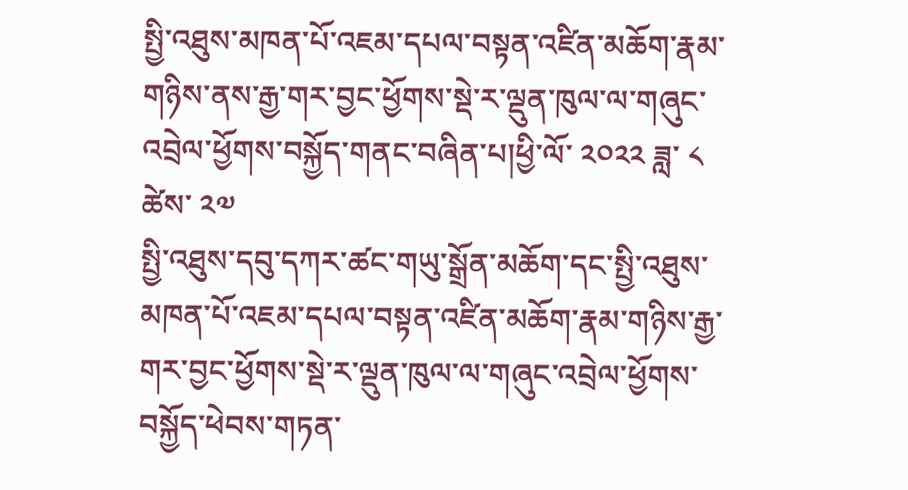སྤྱི་འཐུས་མཁན་པོ་འཇམ་དཔལ་བསྟན་འཛིན་མཆོག་རྣམ་གཉིས་ནས་རྒྱ་གར་བྱང་ཕྱོགས་སྡེ་ར་ལྡུན་ཁུལ་ལ་གཞུང་འབྲེལ་ཕྱོགས་བསྐྱོད་གནང་བཞིན་པ།ཕྱི་ལོ་ ༢༠༢༢ ཟླ་ ༨ ཚེས་ ༢༧
སྤྱི་འཐུས་དབུ་དཀར་ཚང་གཡུ་སྒྲོན་མཆོག་དང་སྤྱི་འཐུས་མཁན་པོ་འཇམ་དཔལ་བསྟན་འཛིན་མཆོག་རྣམ་གཉིས་རྒྱ་གར་བྱང་ཕྱོགས་སྡེ་ར་ལྡུན་ཁུལ་ལ་གཞུང་འབྲེལ་ཕྱོགས་བསྐྱོད་ཕེབས་གཏན་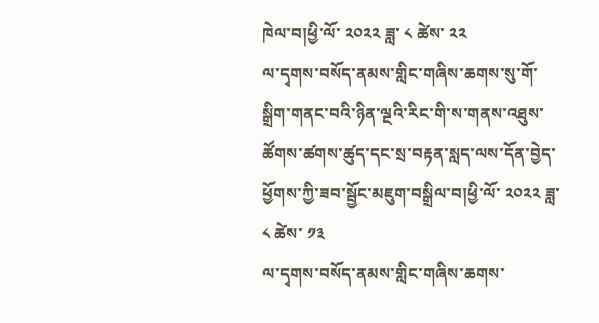ཁེལ་བ།ཕྱི་ལོ་ ༢༠༢༢ ཟླ་ ༨ ཚེས་ ༢༢
ལ་དྭགས་བསོད་ནམས་གླིང་གཞིས་ཆགས་སུ་གོ་སྒྲིག་གནང་བའི་ཉིན་ལྔའི་རིང་གི་ས་གནས་འཐུས་ཚོགས་ཚགས་ཚུད་དང་སྲ་བརྟན་སླད་ལས་དོན་བྱེད་ཕྱོགས་ཀྱི་ཟབ་སྦྱོང་མཇུག་བསྒྲིལ་བ།ཕྱི་ལོ་ ༢༠༢༢ ཟླ་ ༨ ཚེས་ ༡༣
ལ་དྭགས་བསོད་ནམས་གླིང་གཞིས་ཆགས་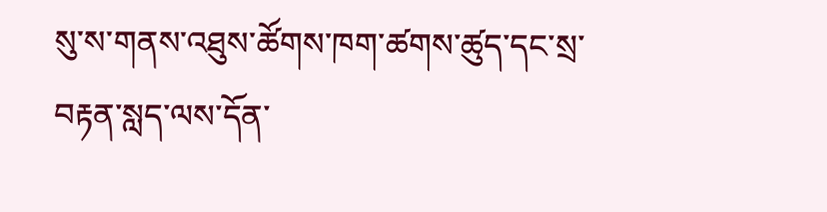སུ་ས་གནས་འཐུས་ཚོགས་ཁག་ཚགས་ཚུད་དང་སྲ་བརྟན་སླད་ལས་དོན་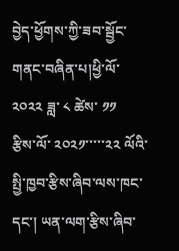བྱེད་ཕྱོགས་ཀྱི་ཟབ་སྦྱོང་གནང་བཞིན་པ།ཕྱི་ལོ་ ༢༠༢༢ ཟླ་ ༨ ཚེས་ ༡༡
རྩིས་ལོ་ ༢༠༢༡་་་་་༢༢ ལོའི་སྤྱི་ཁྱབ་རྩིས་ཞིབ་ལས་ཁང་དང་། ཡན་ལག་རྩིས་ཞིབ་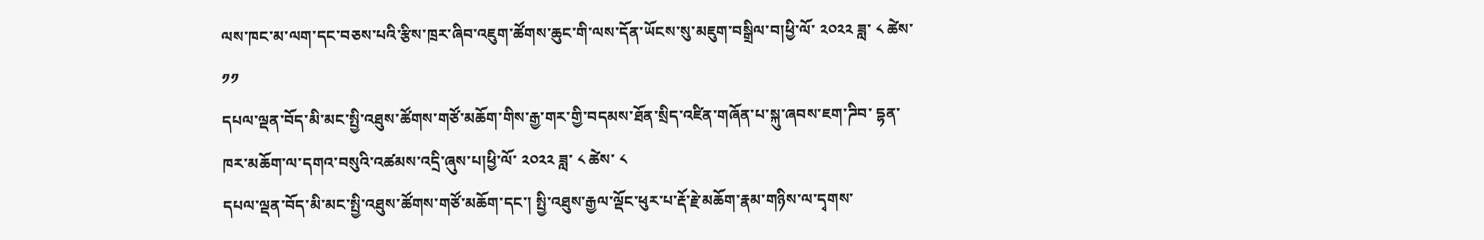ལས་ཁང་མ་ལག་དང་བཅས་པའི་རྩིས་ཁྲར་ཞིབ་འཇུག་ཚོགས་ཆུང་གི་ལས་དོན་ཡོངས་སུ་མཇུག་བསྒྲིལ་བ།ཕྱི་ལོ་ ༢༠༢༢ ཟླ་ ༨ ཚེས་ ༡༡
དཔལ་ལྡན་བོད་མི་མང་སྤྱི་འཐུས་ཚོགས་གཙོ་མཆོག་གིས་རྒྱ་གར་གྱི་བདམས་ཐོན་སྲིད་འཛིན་གཞོན་པ་སྐུ་ཞབས་ཇག་ཌིབ་ དྷན་ཁར་མཆོག་ལ་དགའ་བསུའི་འཚམས་འདྲི་ཞུས་པ།ཕྱི་ལོ་ ༢༠༢༢ ཟླ་ ༨ ཚེས་ ༨
དཔལ་ལྡན་བོད་མི་མང་སྤྱི་འཐུས་ཚོགས་གཙོ་མཆོག་དང་། སྤྱི་འཐུས་རྒྱལ་ལྡོང་ཕུར་པ་རྡོ་རྗེ་མཆོག་རྣམ་གཉིས་ལ་དྭགས་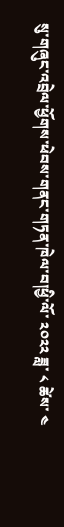སུ་གཞུང་འབྲེལ་ཕྱོགས་ཕེབས་གནང་གཏན་ཁེལ་བ།ཕྱི་ལོ་ ༢༠༢༢ ཟླ་ ༨ ཚེས་ ༤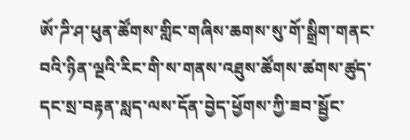ཨོ་ཌི་ཤ་ཕུན་ཚོགས་གླིང་གཞིས་ཆགས་སུ་གོ་སྒྲིག་གནང་བའི་ཉིན་ལྔའི་རིང་གི་ས་གནས་འཐུས་ཚོགས་ཚགས་ཚུད་དང་སྲ་བརྟན་སླད་ལས་དོན་བྱེད་ཕྱོགས་ཀྱི་ཟབ་སྦྱོང་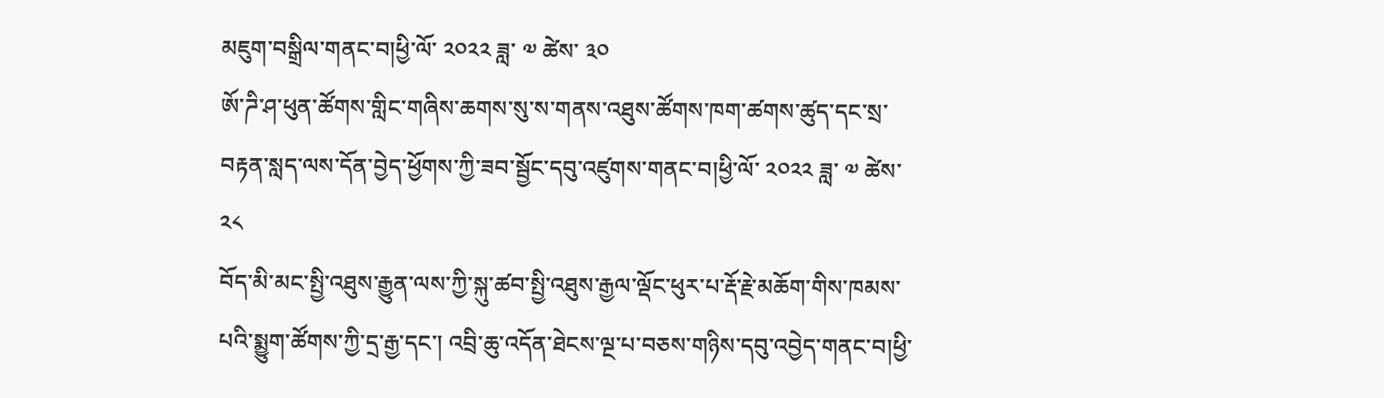མཇུག་བསྒྲིལ་གནང་བ།ཕྱི་ལོ་ ༢༠༢༢ ཟླ་ ༧ ཚེས་ ༣༠
ཨོ་ཌི་ཤ་ཕུན་ཚོགས་གླིང་གཞིས་ཆགས་སུ་ས་གནས་འཐུས་ཚོགས་ཁག་ཚགས་ཚུད་དང་སྲ་བརྟན་སླད་ལས་དོན་བྱེད་ཕྱོགས་ཀྱི་ཟབ་སྦྱོང་དབུ་འཛུགས་གནང་བ།ཕྱི་ལོ་ ༢༠༢༢ ཟླ་ ༧ ཚེས་ ༢༨
བོད་མི་མང་སྤྱི་འཐུས་རྒྱུན་ལས་ཀྱི་སྐུ་ཚབ་སྤྱི་འཐུས་རྒྱལ་ལྡོང་ཕུར་པ་རྡོ་རྗེ་མཆོག་གིས་ཁམས་པའི་སྨྱུག་ཚོགས་ཀྱི་དྲ་རྒྱ་དང་། འབྲི་ཆུ་འདོན་ཐེངས་ལྔ་པ་བཅས་གཉིས་དབུ་འབྱེད་གནང་བ།ཕྱི་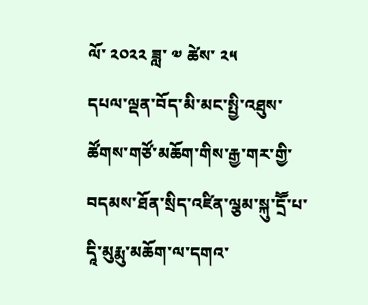ལོ་ ༢༠༢༢ ཟླ་ ༧ ཚེས་ ༢༥
དཔལ་ལྡན་བོད་མི་མང་སྤྱི་འཐུས་ཚོགས་གཙོ་མཆོག་གིས་རྒྱ་གར་གྱི་བདམས་ཐོན་སྲིད་འཛིན་ལྕམ་སྐུ་དྲཽ་པ་དཱི་མུརྨུ་མཆོག་ལ་དགའ་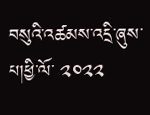བསུའི་འཚམས་འདྲི་ཞུས་པ།ཕྱི་ལོ་ ༢༠༢༢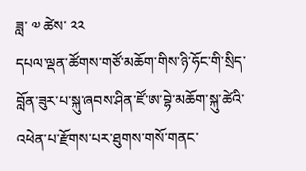ཟླ་ ༧ ཚེས་ ༢༢
དཔལ་ལྡན་ཚོགས་གཙོ་མཆོག་གིས་ཉི་ཧོང་གི་སྲིད་བློན་ཟུར་པ་སྐུ་ཞབས་ཤིན་ཛོ་ཨ་བྷེ་མཆོག་སྐུ་ཚེའི་འཕེན་པ་རྫོགས་པར་ཐུགས་གསོ་གནང་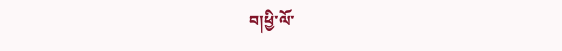བ།ཕྱི་ལོ་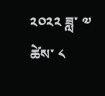༢༠༢༢ ཟླ་ ༧ ཚེས་ ༨